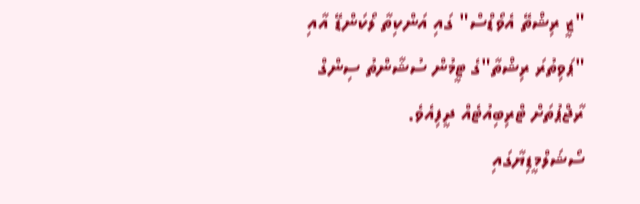"ޒީ ރިޝްތޭ އެވޯޑްސް" ގައި އަންކިތާ ލޯކަންޑޭ އާއި "ޕަވިތުރަ ރިޝްތާ"ގެ ޓީމުން ސުޝާންތު ސިންގް ރާޖްޕުތަށް ޓްރިބިއުޓެއް ދީފިއެވެ.
ސޯޝަލްމީޑިޔާގައި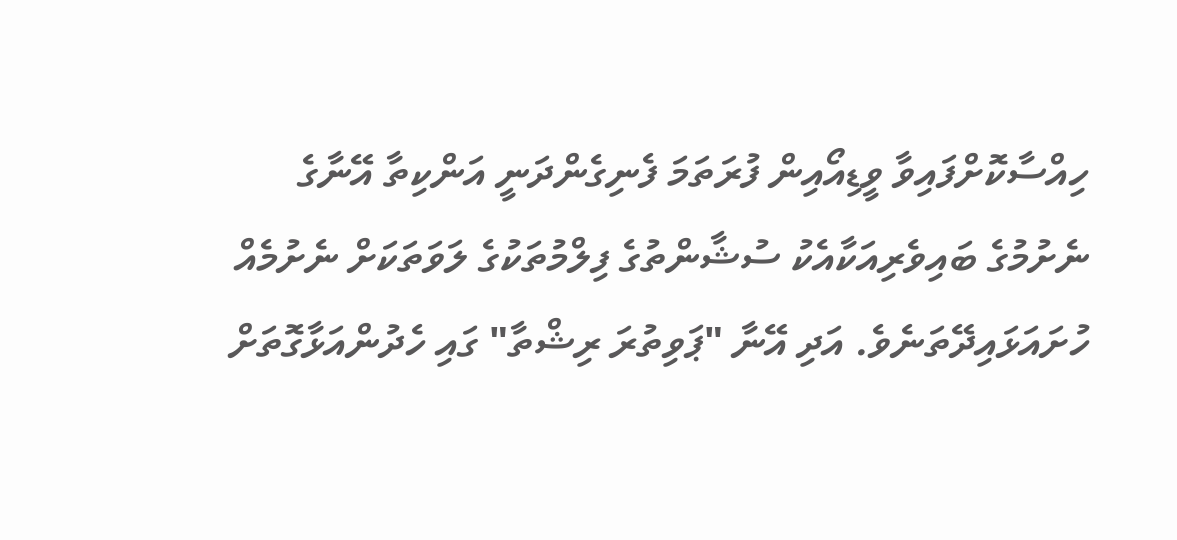ހިއްސާކޮށްފައިވާ ވީޑިއޯއިން ފުރަތަމަ ފެނިގެންދަނީ އަންކިތާ އޭނާގެ ނެށުމުގެ ބައިވެރިއަކާއެކު ސުޝާންތުގެ ފިލްމުތަކުގެ ލަވަތަކަށް ނެށުމެއް ހުށައަޅައިދޭތަނެވެ. އަދި އޭނާ "ޕަވިތުރަ ރިޝްތާ" ގައި ހެދުންއަޅާގޮތަށް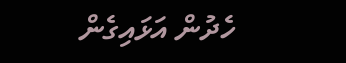ހެދުން އަޅައިގެން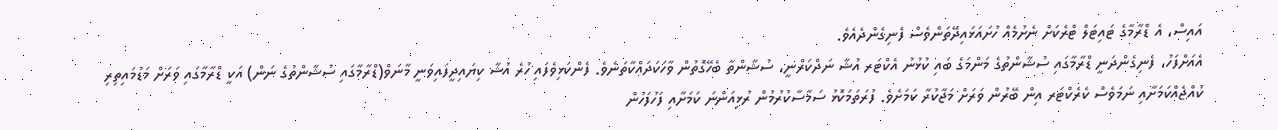އައިސް، އެ ޑްރާމާގެ ޓައިޓަލް ޓްރެކަށް ނެށުމެއް ހުށައަޅައިދޭތަންވެސް ފެނިގެންދެއެވެ.
އެއަށްފަހު، ފެނިގެންދަނީ ޑްރާމާގައި ސުޝާންތުގެ މަންމަގެ ބައި ކުޅުނު އެކްޓަރ އުޝާ ނަދްކަރްނީ، ސުޝާންތާ ބެހޭގޮތުން ވާހަކަދައްކާތަނެވެ. ފެންކަޅިވެފައި ހުރެ އުޝާ ކިޔައިދީފައިވަނީ މާނަވް(ޑްރާމާގައި ސުޝާންތުގެ ނަން) އަކީ ޑްރާމާގައި ވަރަށް މަޑުމައިތިރި ކުއްޖެއްކަމަށާއި ނަމަވެސް ކެރެކްޓަރ އިން ބޭރުން ވަރަށް މަޖާކުރާ ކަމަށެވެ. ފުރަތަމަކޮޅު ސަމާސާކުރުމުން ރުޅިއަންނަ ކަމަށާއި ފަހުފަހުން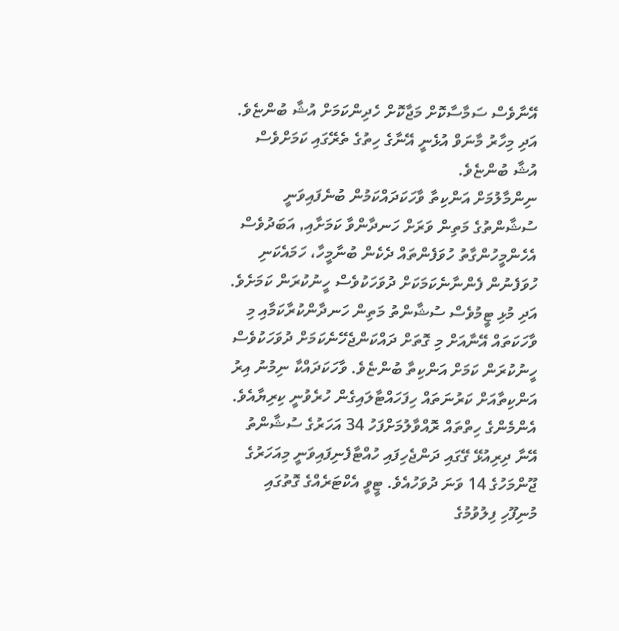އޭނާވެސް ސަމާސާކޮށް މަޖާކޮށް ހެދިންކަމަށް އުޝާ ބުންޏެވެ. އަދި މިހާރު މާނަވް އުޅެނީ އޭނާގެ ހިތުގެ ތެރޭގައި ކަމަށްވެސް އުޝާ ބުންޏެވެ.
ނިންމާލުމަށް އަންކިތާ ވާހަކަދައްކަމުން ބުނެފައިވަނީ ސުޝާންތުގެ މަތިން ވަރަށް ހަނދާންވާ ކަމަށާއި, އަބަދުވެސް އެހެންމީހުންގާތު ހުވަފެންތައް ދެކެން ބުނާމީހާ، ހަމައެކަނި ހުވަފެނުން ފެންނާނެކަމަކަށް ދުވަހަކުވެސް ހީނުކުރަން ކަމަށެވެ. އަދި މުޅި ޓީމުވެސް ސުޝާންތު މަތިން ހަނދާންކުރާކަމާއި މި ވާހަކަތައް އޭނާއަށް މި ގޮތަށް ދައްކަންޖެހޭނެކަމަށް ދުވަހަކުވެސް ހީނުކުރަން ކަމަށް އަންކިތާ ބުންޏެވެ. ވާހަކަދައްކާ ނިމުނު އިރު އަންކިތާއަށް ކަރުނަތައް ހިފަހައްޓާލައިގެން ހުރެވުނީ ކިރިޔާއެވެ.
އެންމެންގެ ހިތްތައް ރޮއްވާލުމަށްފަހު 34 އަހަރުގެ ސުޝާންތު އޭނާ ދިރިއުޅޭ ގޭގައި ދަންޖެހިފައި ހުއްޓާފެނިފައިވަނީ މިއަހަރުގެ ޖޫންމަހުގެ 14 ވަނަ ދުވަހުއެވެ. ޓީވީ އެކްޓަރެއްގެ ގޮތުގައި މުނިފޫހި ފިލުވުމުގެ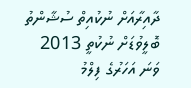ދާއިރާއަށް ނުކުއިތް ސުޝާންތު ބޮލީވުޑަށް ނުކުތީ 2013 ވަނަ އަހަރުގެ ފިލްމު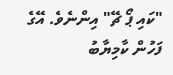"ކައި ޕޯ ޗޭ" އިންނެވެ. އޭގެ ފަހުން ކާމިޔާބު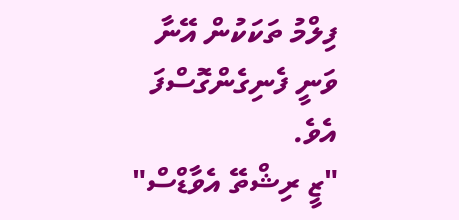ފިލްމު ތަކަކުން އޭނާ ވަނީ ފެނިގެންގޮސްފަ އެވެ.
"ޒީ ރިޝްތޭ އެވާޑްސް"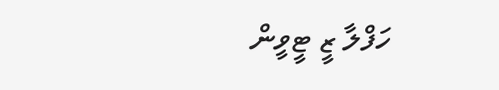ހަފްލާ ޒީ ޓީވީން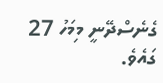ގެނެސްދޭނީ މިމަހު 27 ގައެވެ.